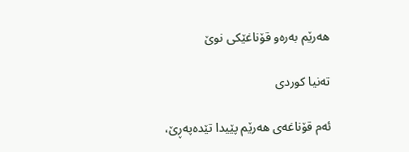ھەرێم بەرەو قۆناغێکی نوێ

تەنیا کوردی

ئەم قۆناغەی ھەرێم پێیدا تێدەپەڕێ،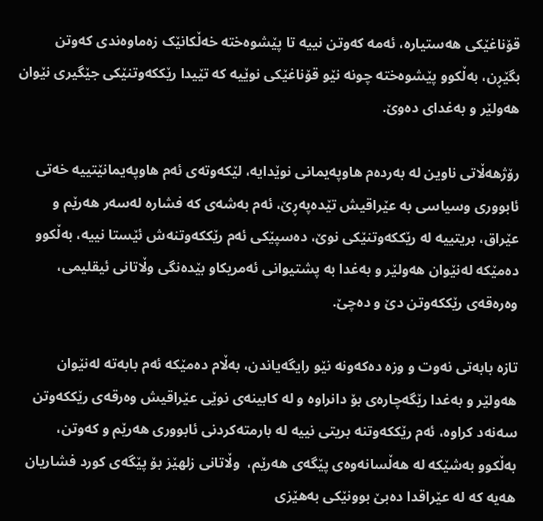قۆناغێکی ھەستیارە، ئەمە کەوتن نییە تا پێشوەختە خەڵکانێک زەماوەندی کەوتن بگێڕن، بەڵکوو پێشوەختە چونە نێو قۆناغێکی نوێیە کە تێیدا رێککەوتنێکی جێگیری نێوان ھەولێر و بەغدای دەوێ.

رۆژھەڵاتی ناوین لە بەردەم ھاوپەیمانی نوێدایە، لێکەوتەی ئەم ھاوپەیمانێتییە خەتی ئابووری وسیاسی بە عێراقیش تێدەپەڕێ، ئەم بەشەی کە فشارە لەسەر ھەرێم و عێراق، بریتییە لە رێککەوتنێکی نوێ، دەسپێکی ئەم رێککەوتنەش ئێستا نییە، بەڵکوو دەمێکە لەنێوان ھەولێر و بەغدا بە پشتیوانی ئەمریکاو بێدەنگی وڵاتانی ئیقلیمی، وەرەقەی رێککەوتن دێ و دەچێ.

تازە بابەتی نەوت و وزە دەکەونە نێو رایگەیاندن، بەڵام دەمێکە ئەم بابەتە لەنێوان ھەولێر و بەغدا رێگەچارەی بۆ دانراوە و لە کابینەی نوێی عێراقیش وەرقەی رێککەوتن سەنەد کراوە، ئەم رێککەوتنە بریتی نییە لە بارمتەکردنی ئابووری ھەرێم و کەوتن، بەڵکوو بەشێکە لە ھەڵسانەوەی پێگەی ھەرێم،  وڵاتانی زلھێز بۆ پێگەی کورد فشاریان ھەیە کە لە عێراقدا دەبێ بوونێکی بەھێزی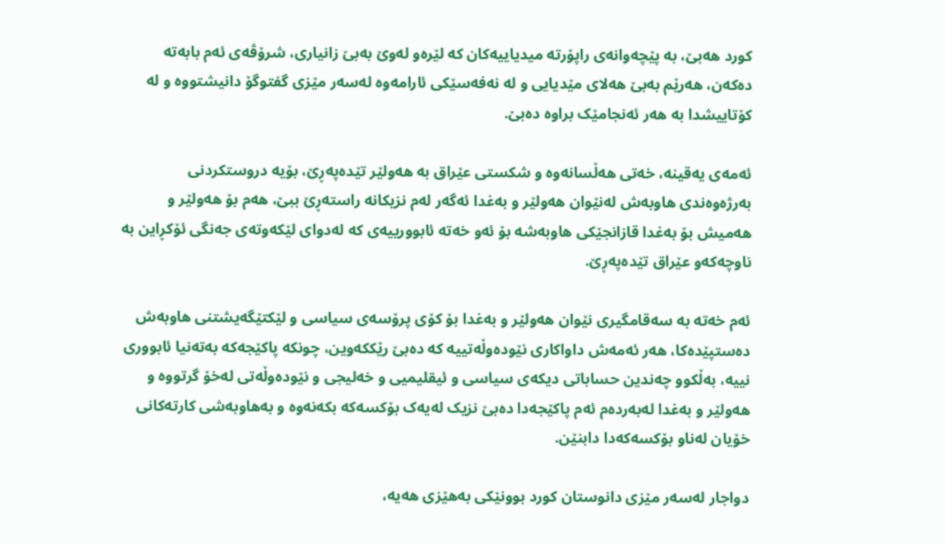کورد ھەبێ، بە پێچەوانەی راپۆرتە میدیاییەکان کە لێرەو لەوێ بەبێ زانیاری، شرۆڤەی ئەم بابەتە دەکەن، ھەرێم بەبێ ھەلای مێدیایی و لە نەفەسێکی ئارامەوە لەسەر مێزی گفتوگۆ دانیشتووە و لە کۆتاییشدا بە ھەر ئەنجامێک براوە دەبێ.

ئەمەی یەقینە، خەتی ھەڵسانەوە و شکستی عێراق بە ھەولێر تێدەپەڕێ، بۆیە دروستکردنی بەرژەوەندی ھاوبەش لەنێوان ھەولێر و بەغدا ئەگەر لەم نزیکانە راستەڕێ ببێ، ھەم بۆ ھەولێر و ھەمیش بۆ بەغدا قازانجێکی ھاوبەشە بۆ ئەو خەتە ئابوورییەی کە لەدوای لێکەوتەی جەنگی ئۆکڕاین بە ناوچەکەو عێراق تێدەپەڕێ.

ئەم خەتە بە سەقامگیری نێوان ھەولێر و بەغدا بۆ کۆی پرۆسەی سیاسی و لێکتێگەیشتنی ھاوبەش دەستپێدەکا، ھەر ئەمەش داواکاری نێودەوڵەتییە کە دەبێ رێککەوین، چونکە پاکێجەکە بەتەنیا ئابووری نییە، بەڵکوو چەندین حساباتی دیکەی سیاسی و ئیقلیمیی و خەلیجی و نێودەوڵەتی لەخۆ گرتووە و ھەولێر و بەغدا لەبەردەم ئەم پاکێجەدا دەبێ نزیک لەیەک بۆکسەکە بکەنەوە و بەھاوبەشی کارتەکانی خۆیان لەناو بۆکسەکەدا دابنێن.

دواجار لەسەر مێزی دانوستان کورد بوونێکی بەھێزی ھەیە،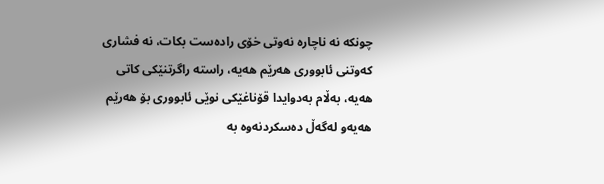چونکە نە ناچارە نەوتی خۆی رادەست بکات، نە فشاری کەوتنی ئابووری ھەرێم ھەیە، راستە راگرتنێکی کاتی ھەیە، بەڵام بەدوایدا قۆناغێکی نوێی ئابووری بۆ ھەرێم ھەیەو لەگەڵ دەسکردنەوە بە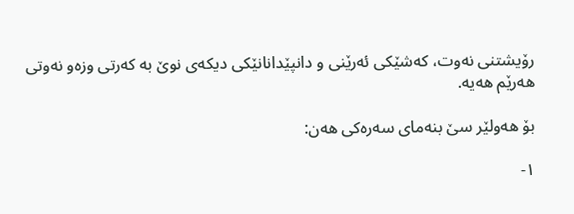رۆیشتنی نەوت، کەشێکی ئەرێنی و دانپێدانانێکی دیکەی نوێ بە کەرتی وزەو نەوتی ھەرێم ھەیە.

بۆ ھەولێر سێ بنەمای سەرەکی ھەن:

١-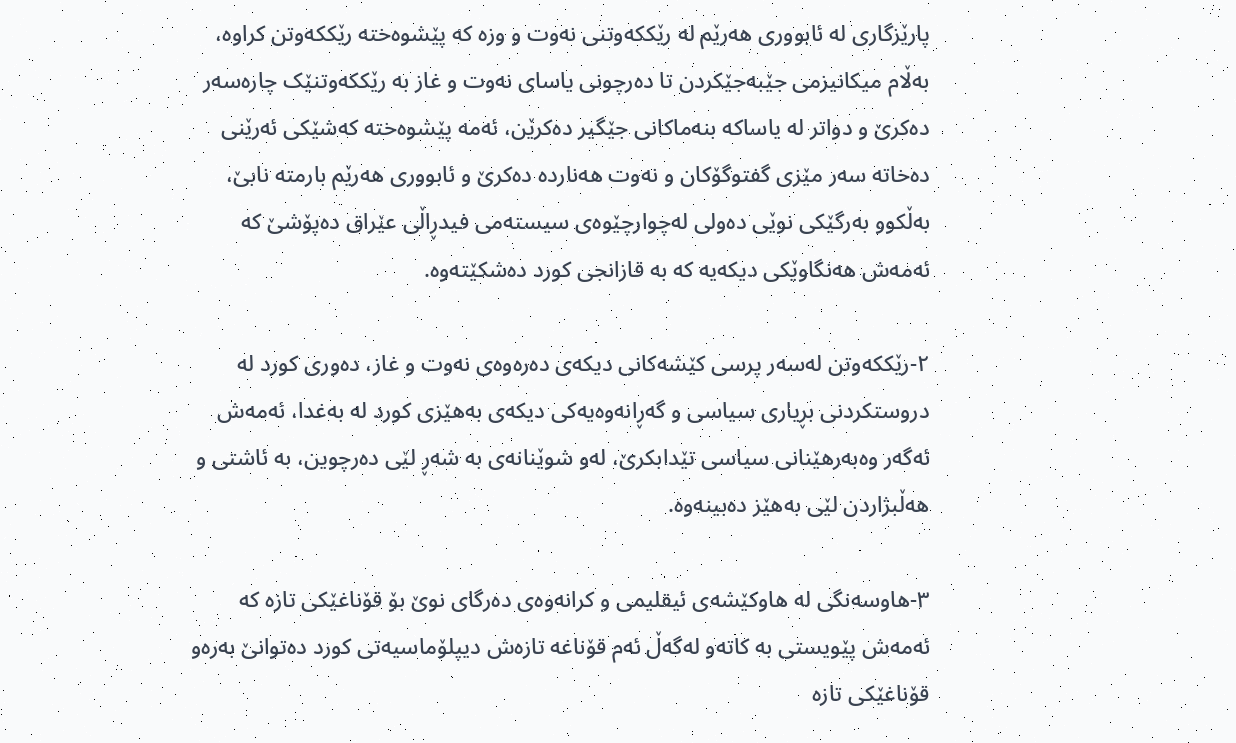پارێزگاری لە ئابووری ھەرێم لە رێککەوتنی نەوت و وزە کە پێشوەختە رێککەوتن کراوە، بەڵام میکانیزمی جێبەجێکردن تا دەرچونی یاسای نەوت و غاز بە رێککەوتنێک چارەسەر دەکرێ و دواتر لە یاساکە بنەماکانی جێگیر دەکرێن، ئەمە پێشوەختە کەشێکی ئەرێنی دەخاتە سەر مێزی گفتوگۆکان و نەوت ھەناردە دەکرێ و ئابووری ھەرێم بارمتە نابێ، بەڵکوو بەرگێکی نوێی دەولی لەچوارچێوەی سیستەمی فیدڕاڵی عێراق دەپۆشێ کە ئەمەش ھەنگاوێکی دیکەیە کە بە قازانجی کورد دەشکێتەوە.

٢-رێککەوتن لەسەر پرسی کێشەکانی دیکەی دەرەوەی نەوت و غاز، دەوری کورد لە دروستکردنی بڕیاری سیاسی و گەڕانەوەیەکی دیکەی بەھێزی کورد لە بەغدا، ئەمەش ئەگەر وەبەرھێنانی سیاسی تێدابکرێ، لەو شوێنانەی بە شەڕ لێی دەرچوین، بە ئاشتی و ھەڵبژاردن لێی بەھێز دەبینەوە.

٣-ھاوسەنگی لە ھاوکێشەی ئیقلیمی و کرانەوەی دەرگای نوێ بۆ قۆناغێکی تازە کە ئەمەش پێویستی بە کاتەو لەگەڵ ئەم قۆناغە تازەش دیپلۆماسیەتی کورد دەتوانێ بەرەو قۆناغێکی تازە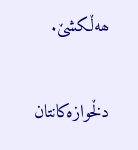ھەڵکشێ.

دڵخوازەكانتان